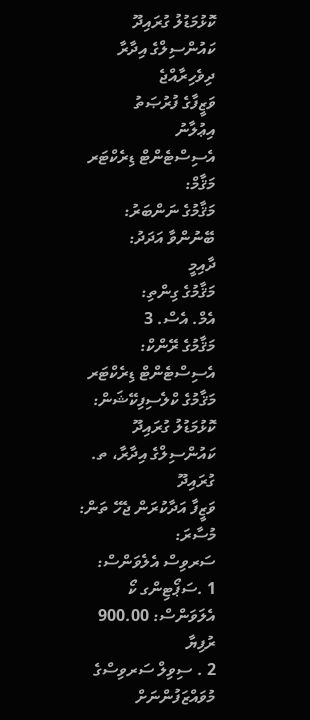ކޮޅުމަޑުލު ގުރައިދޫ ކައުންސިލްގެ އިދާރާ
ދިވެހިރާއްޖެ
ވަޒީފާގެ ފުރުޞަތު
އިޢުލާނު
އެސިސްޓެންޓް ޑިރެކްޓަރ
މަޤާމް:
މަޤާމުގެ ނަންބަރު:
ބޭނުންވާ އަދަދު:
ދާއިމީ
މަޤާމުގެ ގިންތި:
އެމް. އެސް. 3
މަޤާމުގެ ރޭންކް:
އެސިސްޓެންޓް ޑިރެކްޓަރ
މަޤާމުގެ ކްލެސިފިކޭޝަން:
ކޮޅުމަޑުލު ގުރައިދޫ ކައުންސިލްގެ އިދާރާ، ތ. ގުރައިދޫ
ވަޒީފާ އަދާކުރަން ޖެހޭ ތަން:
މުސާރަ:
ސަރވިސް އެލެވަންސް:
1 .ސަޕޯޓިންގ ކޯ އެލަވަންސް: 900.00 ރުފިޔާ
2 . ސިވިލް ސަރވިސްގެ މުވައްޒަފުންނަށް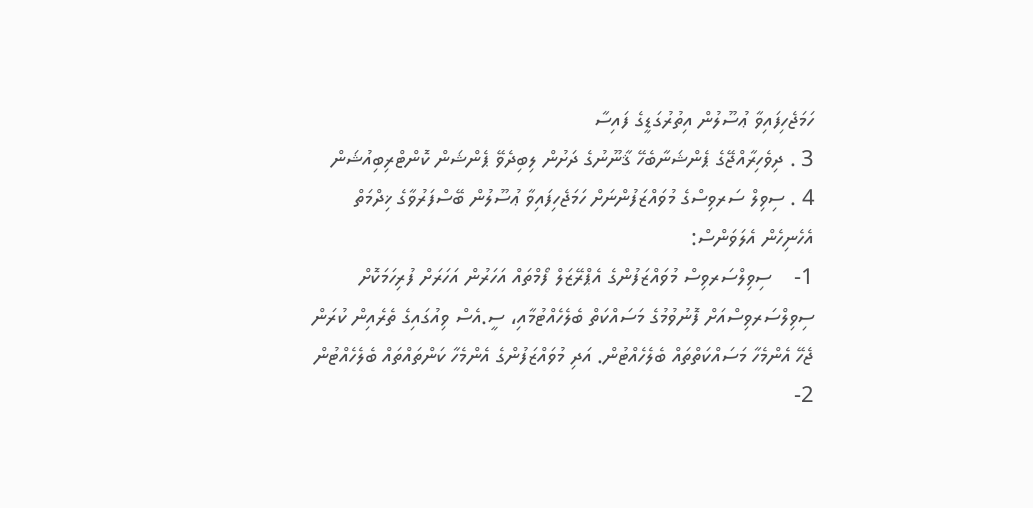ހަމަޖެހިފައިވާ ޢުސޫލުން އިތުރުގަޑީގެ ފައިސާ
3 . ދިވެހިރާއްޖޭގެ ޕެންޝަނާބެހޭ ޤާނޫނުގެ ދަށުން ލިބިދެވޭ ޕެންޝަން ކޮންޓްރިބިއުޝަން
4 . ސިވިލް ސަރވިސްގެ މުވައްޒަފުންނަށް ހަމަޖެހިފައިވާ ޢުސޫލުން ބޭސްފަރުވާގެ ޚިދްމަތް
އެހެނިހެން އެލަވަންސް:
1-    ސިވިލްސަރވިސް މުވައްޒަފުންގެ އެޕްރޭޒަލް ފޯމްތައް އަހަރުން އަހަރަށް ފުރިހަމަކޮށް ސިވިލްސަރވިސްއަށް ފޮނުވުމުގެ މަސައްކަތް ބެލެހެއްޓުމާއި، ސީ.އެސް ވިއުގައިގެ ތެރެއިން ކުރަން ޖެހޭ އެންމެހާ މަސައްކަތްތައް ބެލެހެއްޓުން. އަދި މުވައްޒަފުންގެ އެންމެހާ ކަންތައްތައް ބެލެހެއްޓުން
2-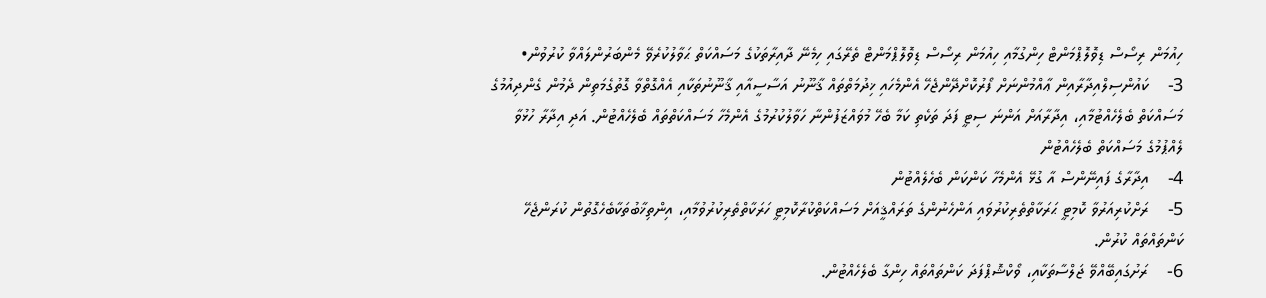ހިއުމަން ރިސޯސް ޑިވޮލޮޕްމަންޓް ހިންގުމާއި ހިއުމަން ރިސޯސް ޑިވޮލޮޕްމަންޓް ތެރޭގައި ހިމެނޭ ދާއިރާތަކުގެ މަސައްކަތް ޙަވާލުކުރެވޭ މެންބަރުންލައްވާ ކުރުވުން•
3-    ކައުންސިލްއިދާރާއިން ޢާއްމުންނަށް ފޯރުކޮށްދޭންޖެހޭ އެންމެހައި ޚިދުމަތްތައް ޤާނޫނު އަސާސީއާއި ޤާނޫނުތަކާއި އެއްގޮތްވާ ގޮތުގެމަތިން ދެމުން ގެންދިއުމުގެ މަސައްކަތް ބެލެހެއްޓުމާއި، އިދާރާއަށް އަންނަ ސިޓީ ފަދަ ތަކެތި ކަމާ ބެހޭ މުވައްޒަފުންނާ ހަވާލުކުރުމުގެ އެންމެހާ މަސައްކަތްތައް ބެލެހެއްޓުން. އަދި އިދާރާ ހުޅުވާ ލެއްޕުމުގެ މަސައްކަތް ބެލެހެއްޓުން
4-    އިދާރާގެ ފައިނޭންސް އާ ގުޅޭ އެންމެހާ ކަންކަން ބެހެލެއްޓުން
5-    ރަށްކުރިއަރުވާ ކޮމިޓީ ޙަރަކާތްތެރިކުރުވައި އަންހެނުންގެ ތަރައްޤީއަށް މަސައްކަތްކުރާކޮމިޓީ ހަރަކާތްތެރިކުރުވުމާއި، އިންތިޚާބުތަކާބެހެގޮތުން ކުރަންޖެހޭ ކަންތައްތައް ކުރުން.
6-    ރަށުގައިބޭއްވޭ ޖަލްސާތަކާއި، ވޯކްޝޮޕްފަދަ ކަންތައްތައް ހިންގާ ބެލެހެއްޓުން.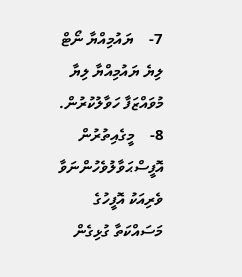7-    ޔައުމިއްޔާ ނޯޓް ލިޔެ ޔައުމިއްޔާ ލިޔާ މުވައްޒަފާ ހަވާލުކުރުން.
8-    މީގެއިތުރުން އޮފީސްޙަވާލުވެހުންނަވާ ވެރިއަކު އޮފީހުގެ މަސައްކަތާ ގުޅިގެން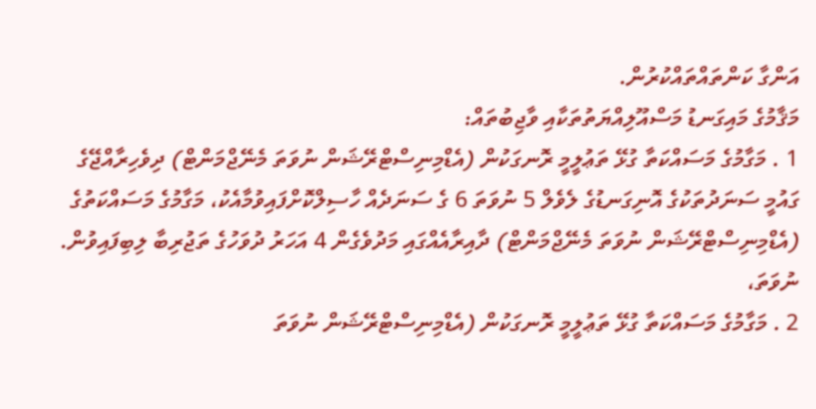އަންގާ ކަންތައްތައްކުރުން.
މަޤާމުގެ މައިގަނޑު މަސްއޫލިއްޔަތުތަކާއި ވާޖިބުތައް:
1 . މަގާމުގެ މަސައްކަތާ ގުޅޭ ތަޢުލީމީ ރޮނގަކުން (އެޑްމިނިސްޓްރޭޝަން ނުވަތަ މެނޭޖްމަންޓް) ދިވެހިރާއްޖޭގެ ގައުމީ ސަނަދުތަކުގެ އޮނިގަނޑުގެ ލެވެލް 5 ނުވަތަ 6 ގެ ސަނަދެއް ހާސިލްކޮށްފައިވުމާއެކު، މަގާމުގެ މަސައްކަތުގެ (އެޑްމިނިސްޓްރޭޝަން ނުވަތަ މެނޭޖްމަންޓް) ދާއިރާއެއްގައި މަދުވެގެން 4 އަހަރު ދުވަހުގެ ތަޖުރިބާ ލިބިފައިވުން.
ނުވަތަ،
2 . މަގާމުގެ މަސައްކަތާ ގުޅޭ ތަޢުލީމީ ރޮނގަކުން (އެޑްމިނިސްޓްރޭޝަން ނުވަތަ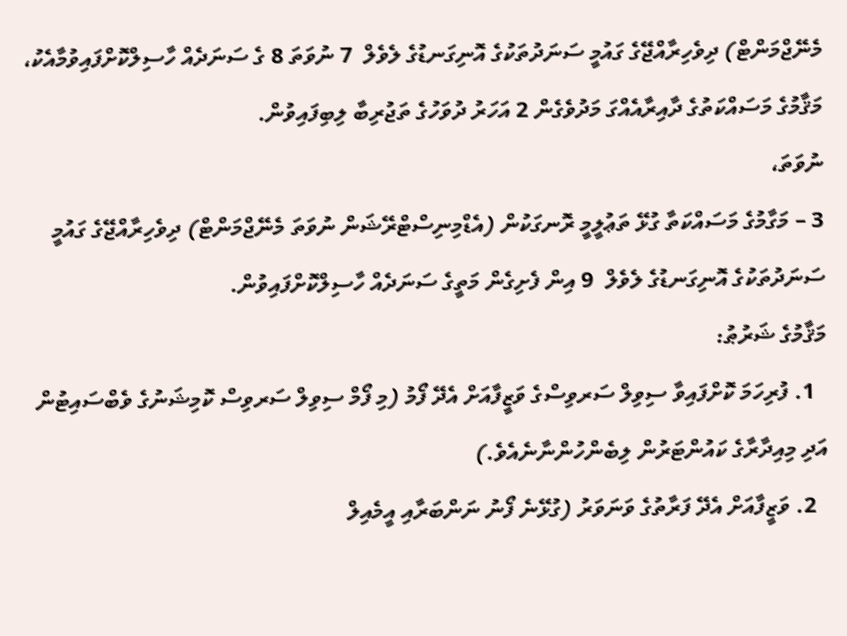މެނޭޖްމަންޓް) ދިވެހިރާއްޖޭގެ ގައުމީ ސަނަދުތަކުގެ އޮނިގަނޑުގެ ލެވެލް  7 ނުވަތަ 8 ގެ ސަނަދެއް ހާސިލްކޮށްފައިވުމާއެކު، މަޤާމުގެ މަސައްކަތުގެ ދާއިރާއެއްގަ މަދުވެގެން 2 އަހަރު ދުވަހުގެ ތަޖުރިބާ ލިބިފައިވުން.
ނުވަތަ،
3 – މަގާމުގެ މަސައްކަތާ ގުޅޭ ތަޢުލީމީ ރޮނގަކުން (އެޑްމިނިސްޓްރޭޝަން ނުވަތަ މެނޭޖްމަންޓް) ދިވެހިރާއްޖޭގެ ގައުމީ ސަނަދުތަކުގެ އޮނިގަނޑުގެ ލެވެލް  9 އިން ފެށިގެން މަތީގެ ސަނަދެއް ހާސިލްކޮށްފައިވުން.
މަޤާމުގެ ޝަރުޠު:
  1. ފުރިހަމަ ކޮށްފައިވާ ސިވިލް ސަރވިސްގެ ވަޒީފާއަށް އެދޭ ފޯމު (މި ފޯމް ސިވިލް ސަރވިސް ކޮމިޝަނުގެ ވެބްސައިޓުން އަދި މިއިދާރާގެ ކައުންޓަރުން ލިބެންހުންނާނެއެވެ.)
  2. ވަޒީފާއަށް އެދޭ ފަރާތުގެ ވަނަވަރު (ގުޅޭނެ ފޯނު ނަންބަރާއި އީމެއިލް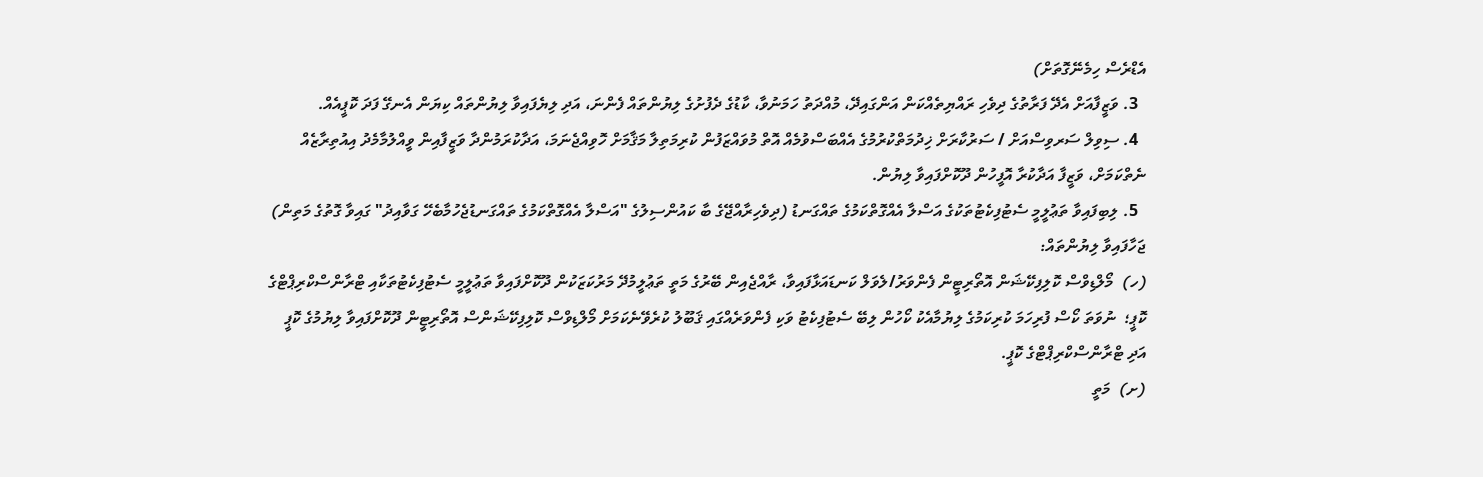އެޑްރެސް ހިމެނޭގޮތަށް)
  3. ވަޒީފާއަށް އެދޭ ފަރާތުގެ ދިވެހި ރައްޔިތެއްކަން އަންގައިދޭ، މުއްދަތު ހަމަނުވާ، ކާޑުގެ ދެފުށުގެ ލިޔުންތައް ފެންނަ، އަދި ލިޔެފައިވާ ލިޔުންތައް ކިޔަން އެނގޭ ފަދަ ކޮޕީއެއް.
  4. ސިވިލް ސަރވިސްއަށް / ސަރުކާރަށް ޚިދުމަތްކުރުމުގެ އެއްބަސްވުމެއް އޮތް މުވައްޒަފުން ކުރިމަތިލާ މަޤާމަށް ހޮވިއްޖެނަމަ، އަދާކުރަމުންދާ ވަޒީފާއިން ވީއްލުމާމެދު އިއުތިރާޒެއް ނެތްކަމަށް، ވަޒީފާ އަދާކުރާ އޮފީހުން ދޫކޮށްފައިވާ ލިޔުން.
  5. ލިބިފައިވާ ތަޢުލީމީ ސެޓުފިކެޓުތަކުގެ އަސްލާ އެއްގޮތްކަމުގެ ތައްގަނޑު (ދިވެހިރާއްޖޭގެ ބާ ކައުންސިލުގެ "އަސްލާ އެއްގޮތްކަމުގެ ތައްގަނޑުޖެހުމާބެހޭ ގަވާއިދު" ގައިވާ ގޮތުގެ މަތިން) ޖަހާފައިވާ ލިޔުންތައް:
(ހ)  މޯލްޑިވްސް ކޮލިފިކޭޝަން އޮތޯރިޓީން ފެންވަރު/ލެވަލް ކަނޑައަޅާފައިވާ، ރާއްޖެއިން ބޭރުގެ މަތީ ތަޢުލީމުދޭ މަރުކަޒަކުން ދޫކޮށްފައިވާ ތަޢުލީމީ ސެޓުފިކެޓުތަކާއި ޓްރާންސްކްރިޕްޓްގެ ކޮޕީ؛  ނުވަތަ ކޯސް ފުރިހަމަ ކުރިކަމުގެ ލިޔުމާއެކު ކޯހުން ލިބޭ ސެޓުފިކެޓު ވަކި ފެންވަރެއްގައި ޤަބޫލު ކުރެވޭނެކަމަށް މޯލްޑިވްސް ކޮލިފިކޭޝަންސް އޮތޯރިޓީން ދޫކޮށްފައިވާ ލިޔުމުގެ ކޮޕީ އަދި ޓްރާންސްކްރިޕްޓްގެ ކޮޕީ.
(ށ)  މަތީ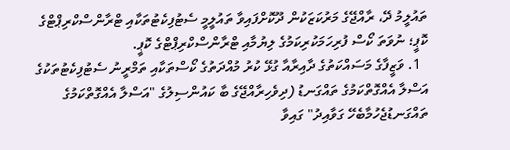ތައުލީމު ދޭ، ރާއްޖޭގެ މަރުކަޒަކުން ދޫކޮށްފައިވާ ތައުލީމީ ސެޓުފިކެޓުތަކާއި ޓްރާންސްކްރިޕްޓްގެ ކޮޕީ؛ ނުވަތަ ކޯސް ފުރިހަމަކުރިކަމުގެ ލިޔުމާއި ޓްރާންސްކްރިޕްޓްގެ ކޮޕީ.
  1. ވަޒީފާގެ މަސައްކަތުގެ ދާއިރާއާ ގުޅޭ ކުރު މުއްދަތުގެ ކޯސްތަކާއި ތަމްރީނު ސެޓުފިކެޓުތަކުގެ އަސްލާ އެއްގޮތްކަމުގެ ތައްގަނޑު (ދިވެހިރާއްޖޭގެ ބާ ކައުންސިލުގެ "އަސްލާ އެއްގޮތްކަމުގެ ތައްގަނޑުޖެހުމާބެހޭ ގަވާއިދު" ގައިވާ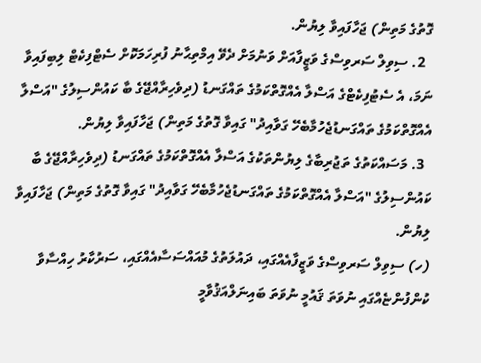ގޮތުގެ މަތިން) ޖަހާފައިވާ ލިޔުން.
  2. ސިވިލް ސަރވިސްގެ ވަޒީފާއަށް ވަނުމަށް ދެވޭ އިމްތިޙާނު ފުރިހަމަކޮށް ސެޓްފިކެޓް ލިބިފައިވާ ނަމަ، އެ ސެޓުފިކެޓްގެ އަސްލާ އެއްގޮތްކަމުގެ ތައްގަނޑު (ދިވެހިރާއްޖޭގެ ބާ ކައުންސިލުގެ "އަސްލާ އެއްގޮތްކަމުގެ ތައްގަނޑުޖެހުމާބެހޭ ގަވާއިދު" ގައިވާ ގޮތުގެ މަތިން) ޖަހާފައިވާ ލިޔުން.
  3. މަސައްކަތުގެ ތަޖުރިބާގެ ލިޔުންތަކުގެ އަސްލާ އެއްގޮތްކަމުގެ ތައްގަނޑު (ދިވެހިރާއްޖޭގެ ބާ ކައުންސިލުގެ "އަސްލާ އެއްގޮތްކަމުގެ ތައްގަނޑުޖެހުމާބެހޭ ގަވާއިދު" ގައިވާ ގޮތުގެ މަތިން) ޖަހާފައިވާ ލިޔުން.
(ހ) ސިވިލް ސަރވިސްގެ ވަޒީފާއެއްގައި، ދައުލަތުގެ މުއައްސަސާއެއްގައި، ސަރުކާރު ހިއްސާވާ ކުންފުންޏެއްގައި ނުވަތަ ޤައުމީ ނުވަތަ ބައިނަލްއަޤުވާމީ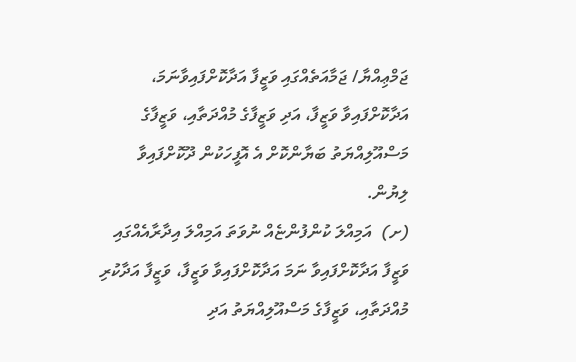ޖަމްޢިއްޔާ/ ޖަމާއަތެއްގައި ވަޒީފާ އަދާކޮށްފައިވާނަމަ، އަދާކޮށްފައިވާ ވަޒީފާ، އަދި ވަޒީފާގެ މުއްދަތާއި، ވަޒީފާގެ މަސްއޫލިއްޔަތު ބަޔާންކޮށް އެ އޮފީހަކުން ދޫކޮށްފައިވާ ލިޔުން.
(ށ)  އަމިއްލަ ކުންފުންޏެއް ނުވަތަ އަމިއްލަ އިދާރާއެއްގައި ވަޒީފާ އަދާކޮށްފައިވާ ނަމަ އަދާކޮށްފައިވާ ވަޒީފާ، ވަޒީފާ އަދާކުރި މުއްދަތާއި، ވަޒީފާގެ މަސްއޫލިއްޔަތު އަދި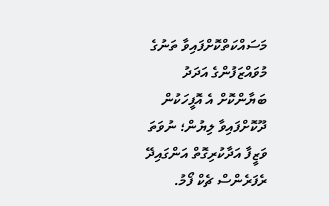މަސައްކަތްކޮށްފައިވާ ތަނުގެ މުވައްޒަފުންގެ އަދަދު ބަޔާންކޮށް އެ އޮފީހަކުން ދޫކޮށްފައިވާ ލިޔުން؛ ނުވަތަ ވަޒީފާ އަދާކުރިގޮތް އަންގައިދޭ ރެފަރެންސް ޗެކް ފޯމު.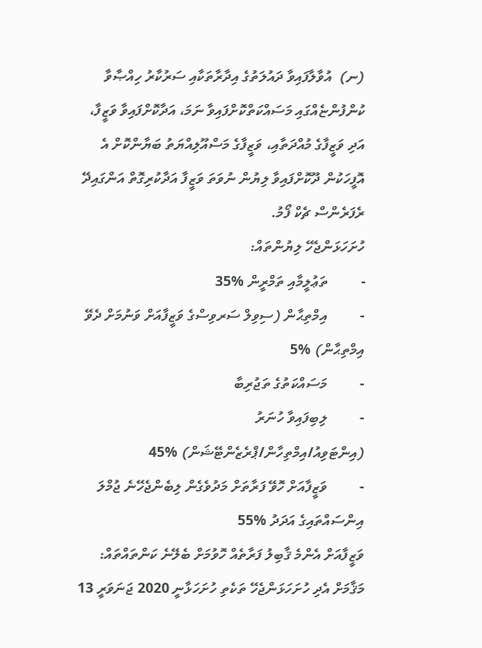(ނ)  އުވާލާފައިވާ ދައުލަތުގެ އިދާރާތަކާއި ސަރުކާރު ހިއްޞާވާ ކުންފުންޏެއްގައި މަސައްކަތްކޮށްފައިވާ ނަމަ، އަދާކޮށްފައިވާ ވަޒީފާ، އަދި ވަޒީފާގެ މުއްދަތާއި، ވަޒީފާގެ މަސްއޫލިއްޔަތު ބަޔާންކޮށް އެ އޮފީހަކުން ދޫކޮށްފައިވާ ލިޔުން ނުވަތަ ވަޒީފާ އަދާކުރިގޮތް އަންގައިދޭ ރެފަރެންސް ޗެކް ފޯމު.
ހުށަހަޅަންޖެހޭ ލިޔުންތައް:
-         ތަޢުލީމާއި ތަމްރީން %35
-         އިމްތިޙާން (ސިވިލް ސަރވިސްގެ ވަޒީފާއަށް ވަނުމަށް ދެވޭ އިމްތިޙާން) %5
-         މަސައްކަތުގެ ތަޖުރިބާ
-         ލިބިފައިވާ ހުނަރު (އިންޓަވިއު/އިމްތިހާން/ޕްރެޒެންޓޭޝަން) %45
-         ވަޒީފާއަށް ހޮވޭ ފަރާތަށް މަދުވެގެން ލިބެންޖެހޭނެ ޖުމްލަ އިންސައްތައިގެ އަދަދު %55
ވަޒީފާއަށް އެންމެ ޤާބިލު ފަރާތެއް ހޮވުމަށް ބެލޭނެ ކަންތައްތައް:
މަޤާމަށް އެދި ހުށަހަޅަންޖެހޭ ތަކެތި ހުށަހަޅާނީ 2020 ޖަނަވަރީ 13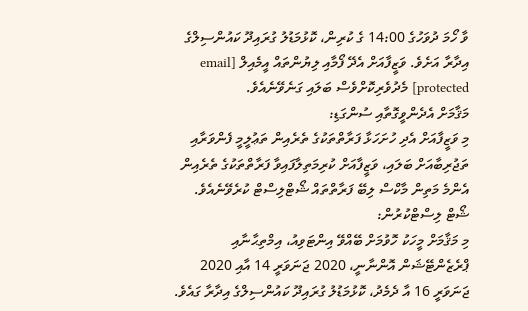ވާ ހޯމަ ދުވަހުގެ 14:00 ގެ ކުރިން، ކޮޅުމަޑުލު ގުރައިދޫ ކައުންސިލްގެ އިދާރާ އަށެވެ. ވަޒީފާއަށް އެދޭ ފޯމާއި ލިޔުންތައް އީމެއިލް [email protected] މެދުވެރިކޮށްވެސް ބަލައި ގަނެވޭނެއެވެ.
މަޤާމަށް އެދެންވީގޮތާއި ސުންގަޑި:
މި ވަޒީފާއަށް އެދި ހުށަހަޅާ ފަރާތްތަކުގެ ތެރެއިން ތަޢުލީމީ ފެންވަރާއި ތަޖުރިބާއަށް ބަލައި، ވަޒީފާއަށް ކުރިމަތިލާފައިވާ ފަރާތްތަކުގެ ތެރެއިން އެންމެ މަތިން މާކްސް ލިބޭ ފަރާތްތައް ޝޯޓްލިސްޓް ކުރެވޭނެއެވެ.
ޝޯޓް ލިސްޓްކުރުން:
މި މަޤާމަށް މީހަކު ހޮވުމަށް ބޭއްވޭ އިންޓަވިއު، އިމްތިޙާނާއި ޕްރެޒެންޓޭޝަން އޮންނާނީ، 2020 ޖަނަވަރީ 14 އާއި 2020 ޖަނަވަރީ 16 އާ ދެމެދު، ކޮޅުމަޑުލު ގުރައިދޫ ކައުންސިލްގެ އިދާރާ ގައެވެ.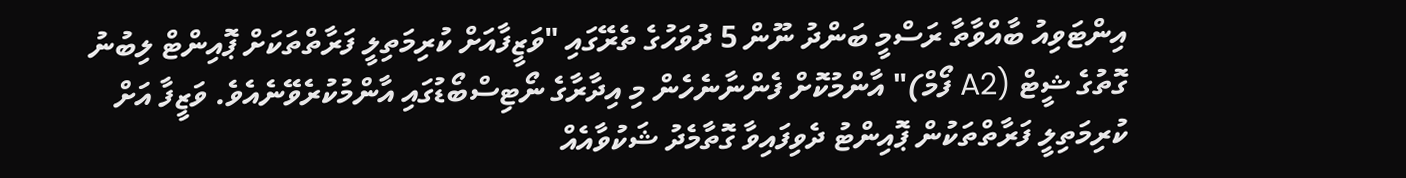އިންޓަވިއު ބާއްވާތާ ރަސްމީ ބަންދު ނޫން 5 ދުވަހުގެ ތެރޭގައި "ވަޒީފާއަށް ކުރިމަތިލީ ފަރާތްތަކަށް ޕޮއިންޓް ލިބުނު ގޮތުގެ ޝީޓް (A2 ފޯމް)" އާންމުކޮށް ފެންނާނެހެން މި އިދާރާގެ ނޯޓިސްބޯޑުގައި އާންމުކުރެވޭނެއެވެ. ވަޒީފާ އަށް ކުރިމަތިލީ ފަރާތްތަކުން ޕޮއިންޓު ދެވިފައިވާ ގޮތާމެދު ޝަކުވާއެއް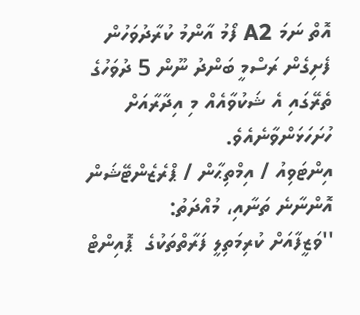އޮތް ނަމަ A2 ފޯމު އާންމު ކުރާދުވަހުން ފެށިގެން ރަސްމީ ބަންދު ނޫން 5 ދުވަހުގެ ތެރޭގައި އެ ޝަކުވާއެއް މި އިދާރާއަށް ހުށަހަޅަންވާނެއެވެ.
އިންޓަވިއު / އިމްތިޙާން / ޕްރެޒެންޓޭޝަން އޮންނާނެ ތަނާއި، މުއްދަތު:
''ވަޒީފާއަށް ކުރިމަތިލީ ފަރާތްތަކުގެ  ޕޮއިންޓް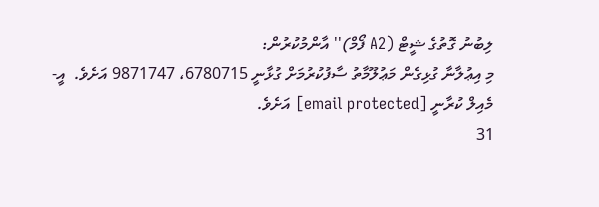ލިބުނު ގޮތުގެ ޝީޓް (A2 ފޯމް)'' އާންމުކުރުން:
މި އިޢުލާނާ ގުޅިގެން މަޢުލޫމާތު ސާފުކުރުމަށް ގުޅާނީ 6780715، 9871747 އަށެވެ.  އީ-މެއިލް ކުރާނީ [email protected] އަށެވެ.
31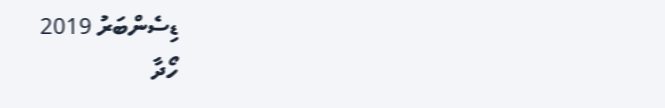ޑިސެންބަރު 2019
ހޯދާ